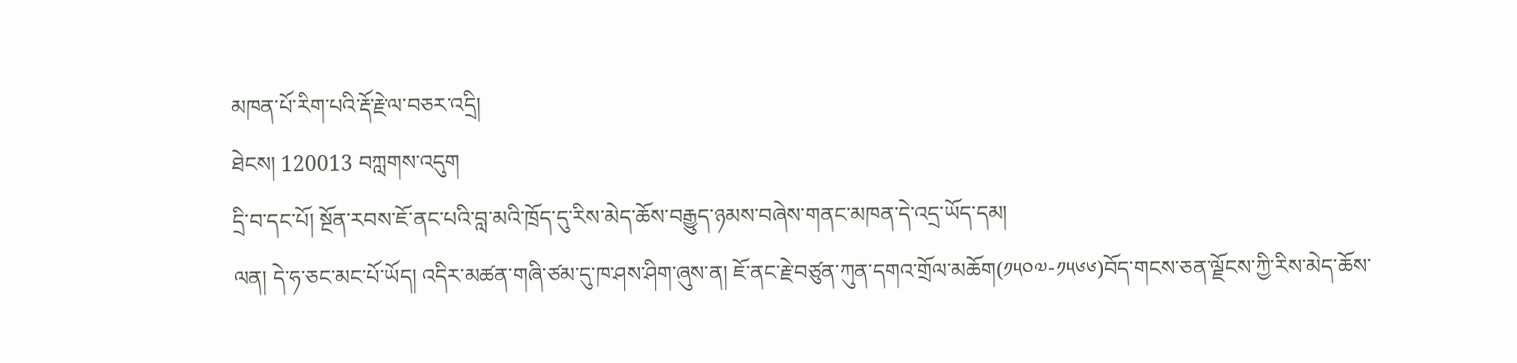མཁན་པོ་རིག་པའི་རྡོ་རྗེ་ལ་བཅར་འདྲི།
ཐེངས། 120013 བཀླགས་འདུག
དྲི་བ་དང་པོ། སྔོན་རབས་ཇོ་ནང་པའི་བླ་མའི་ཁྲོད་དུ་རིས་མེད་ཆོས་བརྒྱུད་ཉམས་བཞེས་གནང་མཁན་དེ་འདྲ་ཡོད་དམ།
ལན། དེ་ཧ་ཅང་མང་པོ་ཡོད། འདིར་མཚན་གཞི་ཙམ་དུ་ཁ་ཤས་ཤིག་ཞུས་ན། ཇོ་ནང་རྗེ་བཙུན་ཀུན་དགའ་གྲོལ་མཆོག(༡༥༠༧-༡༥༦༦)བོད་གངས་ཅན་ལྗོངས་ཀྱི་རིས་མེད་ཆོས་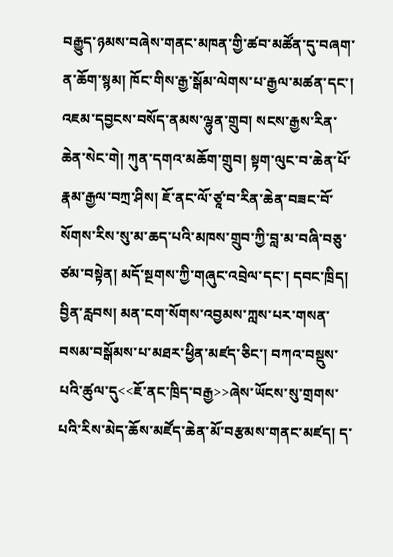བརྒྱུད་ཉམས་བཞེས་གནང་མཁན་གྱི་ཚབ་མཚོན་དུ་བཞག་ན་ཆོག་སྙམ། ཁོང་གིས་རྒྱ་སྒོམ་ལེགས་པ་རྒྱལ་མཚན་དང་། འཇམ་དབྱངས་བསོད་ནམས་ལྷུན་གྲུབ། སངས་རྒྱས་རིན་ཆེན་སེང་གེ། ཀུན་དགའ་མཆོག་གྲུབ། སྟག་ལུང་བ་ཆེན་པོ་རྣམ་རྒྱལ་བཀྲ་ཤིས། ཇོ་ནང་ལོ་ཙཱ་བ་རིན་ཆེན་བཟང་བོ་སོགས་རིས་སུ་མ་ཆད་པའི་མཁས་གྲུབ་ཀྱི་བླ་མ་བཞི་བཅུ་ཙམ་བསྟེན། མདོ་སྔགས་ཀྱི་གཞུང་འབྲེལ་དང་། དབང་ཁྲིད། བྱིན་རླབས། མན་ངག་སོགས་འབྱམས་ཀླས་པར་གསན་བསམ་བསྒོམས་པ་མཐར་ཕྱིན་མཛད་ཅིང་། བཀའ་བསྡུས་པའི་ཚུལ་དུ<<ཇོ་ནང་ཁྲིད་བརྒྱ>>ཞེས་ཡོངས་སུ་གྲགས་པའི་རིས་མེད་ཆོས་མཛོད་ཆེན་མོ་བརྩམས་གནང་མཛད། ད་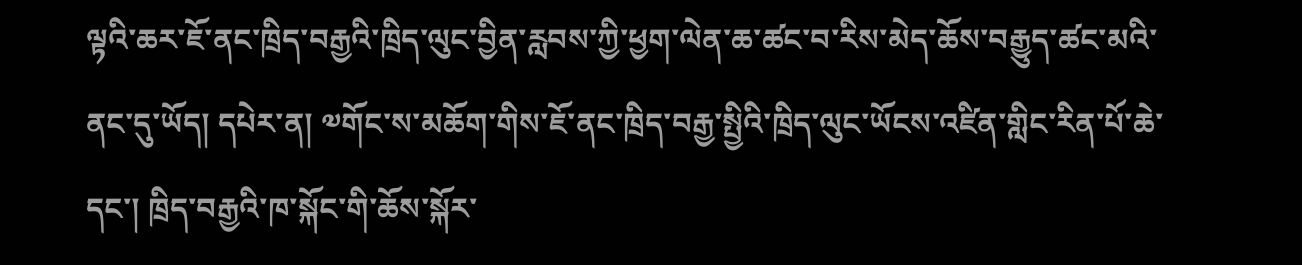ལྟའི་ཆར་ཇོ་ནང་ཁྲིད་བརྒྱའི་ཁྲིད་ལུང་བྱིན་རླབས་ཀྱི་ཕྱག་ལེན་ཆ་ཚང་བ་རིས་མེད་ཆོས་བརྒྱུད་ཚང་མའི་ནང་དུ་ཡོད། དཔེར་ན། ༧གོང་ས་མཆོག་གིས་ཇོ་ནང་ཁྲིད་བརྒྱ་སྤྱིའི་ཁྲིད་ལུང་ཡོངས་འཛིན་གླིང་རིན་པོ་ཆེ་དང་། ཁྲིད་བརྒྱའི་ཁ་སྐོང་གི་ཆོས་སྐོར་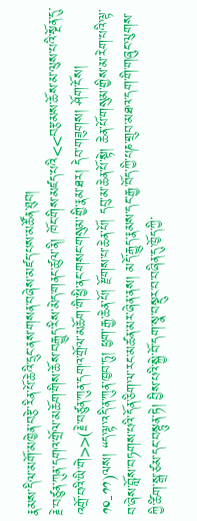རྣམས་དིལ་མགོ་མཁྱེན་བརྩེ་རིན་པོ་ཆེའི་དྲུང་ནས་གསན་བཞེས་མཛད་པས་མཚོན་ཐུབ།
རྗེ་བཙུན་ཀུན་དགའ་གྲོལ་མཆོག་གིས་ཆོས་བརྒྱུད་རིས་མེད་གནང་ཚུལ་ནི། ཁོང་གིས་མཛད་པའི<<བརྩམས་ཆོས་མ་ལུས་པའི་སྔོན་དུ་འགྲོ་བའི་ཡི་གེ>>(རྗེ་བཙུན་ཀུན་དགའ་གྲོལ་མཆོག་གི་ཕྱི་ནང་གསང་གསུམ་གྱི་རྣམ་ཐར། དེབ་གཟུགས། ཤོག་ངོས། ༡༠-༡༡)ལས། “ད་ལྟ་འདི་ན་ཀུན་ཁྱབ་ཏུ། ཕྱག་རྒྱ་ཆེན་པོ། རྫོགས་པ་ཆེན་པོ། དབུ་མ་ཆེན་པོ་སྟེ། ཆེན་པོ་གསུམ་གྱིས་མ་རེག་པའི་ལྟ་བ་ཞེས་བློས་བཏགས་པའི་དོན་ཅིག་ལ་རང་མཚན་མར་ཞེན་ནས། མདོ་རྒྱུད་རྣམས་དང་རྒྱ་བོད་ཀྱི་པཎ་གྲུབ་མཐའ་དག་གི་གཞུང་ལུགས་ཀྱི་ཚིག་སྒྲ་ཙམ་དང་བསྟུན་ཏེ། བྱིས་པའི་སྐྱེ་བོ་དག་སྣ་བསྡུར་བ་བཞིན་དུ་ཁྱོད་ཀྱི་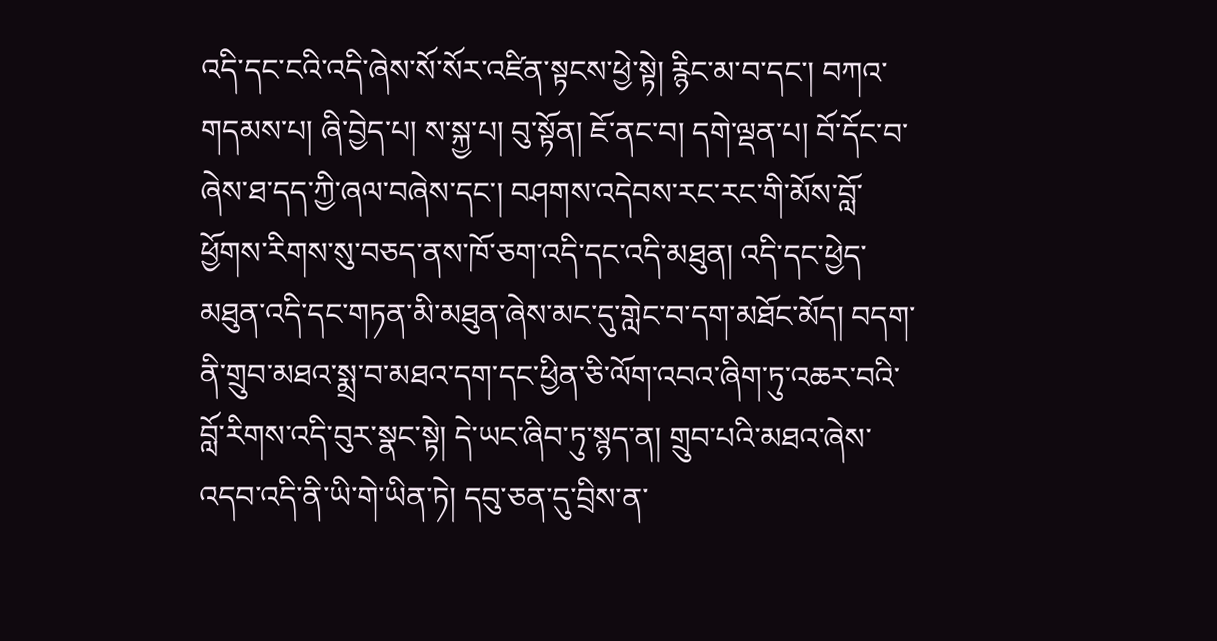འདི་དང་ངའི་འདི་ཞེས་སོ་སོར་འཛིན་སྟངས་ཕྱེ་སྟེ། རྙིང་མ་བ་དང་། བཀའ་གདམས་པ། ཞི་བྱེད་པ། ས་སྐྱ་པ། བུ་སྟོན། ཇོ་ནང་བ། དགེ་ལྡན་པ། བོ་དོང་བ་ཞེས་ཐ་དད་ཀྱི་ཞལ་བཞེས་དང་། བཤགས་འདེབས་རང་རང་གི་མོས་བློ་ཕྱོགས་རིགས་སུ་བཅད་ནས་ཁོ་ཅག་འདི་དང་འདི་མཐུན། འདི་དང་ཕྱེད་མཐུན་འདི་དང་གཏན་མི་མཐུན་ཞེས་མང་དུ་གླེང་བ་དག་མཐོང་མོད། བདག་ནི་གྲུབ་མཐའ་སྨྲ་བ་མཐའ་དག་དང་ཕྱིན་ཅི་ལོག་འབའ་ཞིག་ཏུ་འཆར་བའི་བློ་རིགས་འདི་བུར་སྣང་སྟེ། དེ་ཡང་ཞིབ་ཏུ་སྙད་ན། གྲུབ་པའི་མཐའ་ཞེས་འདབ་འདི་ནི་ཡི་གེ་ཡིན་ཏེ། དབུ་ཅན་དུ་བྲིས་ན་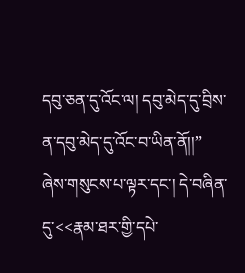དབུ་ཅན་དུ་འོང་ལ། དབུ་མེད་དུ་བྲིས་ན་དབུ་མེད་དུ་འོང་བ་ཡིན་ནོ།།” ཞེས་གསུངས་པ་ལྟར་དང་། དེ་བཞིན་དུ་<<རྣམ་ཐར་གྱི་དཔེ་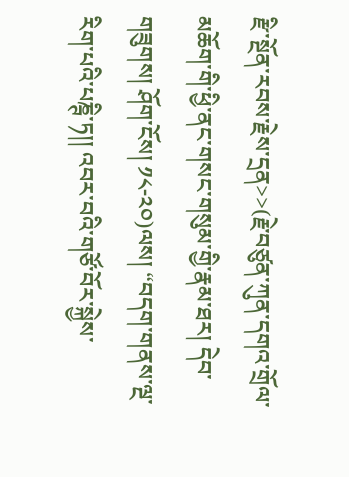རྫི་སྔོན་རབས་རྗེས་དྲན>>(རྗེ་བཙུན་ཀུན་དགའ་གྲོལ་མཆོག་གི་ཕྱི་ནང་གསང་གསུམ་གྱི་རྣམ་ཐར། དེབ་གཟུགས། ཤོག་ངོས། ༡༨-༢༠)ལས། “བདག་གནས་ལྔ་རིག་པའི་པཎྚི་ཏ།། འབར་བའི་གཙོ་བོར་སྐྱེས་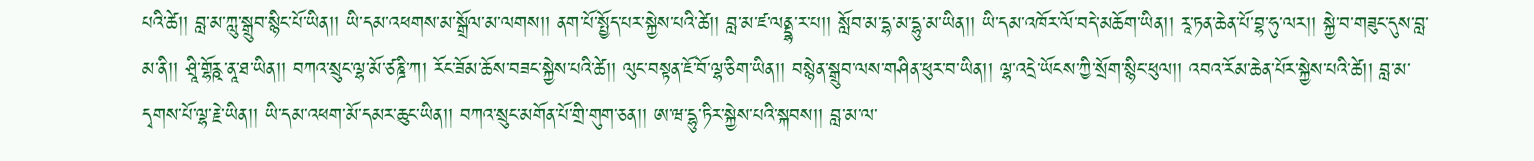པའི་ཚེ།། བླ་མ་ཀླུ་སྒྲུབ་སྙིང་པོ་ཡིན།། ཡི་དམ་འཕགས་མ་སྒྲོལ་མ་ལགས།། ནག་པོ་སྤྱོད་པར་སྐྱེས་པའི་ཚེ།། བླ་མ་ཛ་ལནྡྷ་ར་པ།། སློབ་མ་དྷ་མ་དྷུ་མ་ཡིན།། ཡི་དམ་འཁོར་ལོ་བདེ་མཆོག་ཡིན།། རཱ་ཏན་ཆེན་པོ་བྷ་ཧུ་ལར།། སྐྱེ་བ་གཟུང་དུས་བླ་མ་ནི།། ཤྲཱི་གྷོརྵ་ནཱ་ཐ་ཡིན།། བཀའ་སྲུང་ལྷ་མོ་ཙཎྜི་ཀ། རོང་ཟོམ་ཆོས་བཟང་སྐྱེས་པའི་ཚེ།། ལུང་བསྟན་ཇོ་བོ་ལྷ་ཅིག་ཡིན།། བསྙེན་སྒྲུབ་ལས་གཤིན་ཕུར་བ་ཡིན།། ལྷ་འདྲེ་ཡོངས་ཀྱི་སྲོག་སྙིང་ཕུལ།། འབའ་རོམ་ཆེན་པོར་སྐྱེས་པའི་ཚེ།། བླ་མ་དྭགས་པོ་ལྷ་རྗེ་ཡིན།། ཡི་དམ་འཕག་མོ་དམར་ཆུང་ཡིན།། བཀའ་སྲུང་མགོན་པོ་གྲི་གུག་ཅན།། ཨ་ཝ་དྷུ་ཏིར་སྐྱེས་པའི་སྐབས།། བླ་མ་ལ་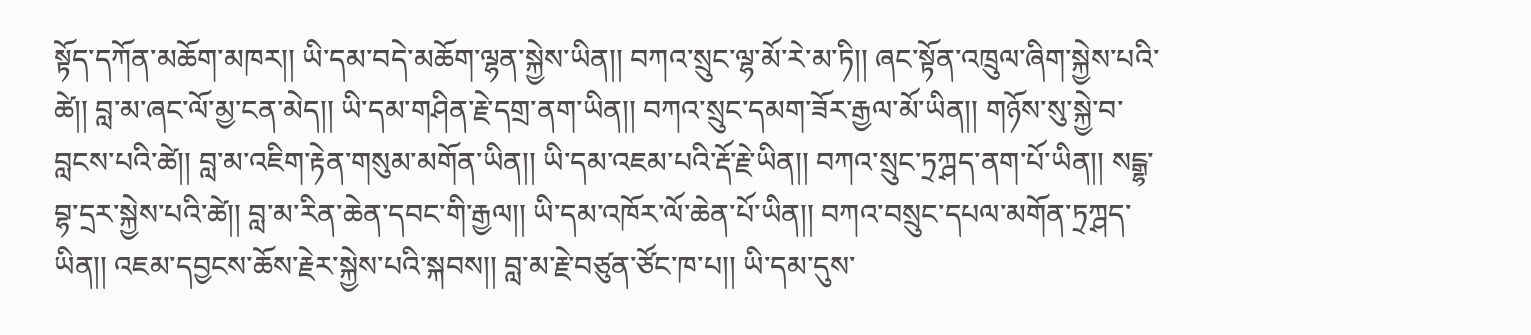སྟོད་དཀོན་མཆོག་མཁར།། ཡི་དམ་བདེ་མཆོག་ལྷན་སྐྱེས་ཡིན།། བཀའ་སྲུང་ལྷ་མོ་རེ་མ་ཏི།། ཞང་སྟོན་འཁྲུལ་ཞིག་སྐྱེས་པའི་ཚེ།། བླ་མ་ཞང་ལོ་མྱ་ངན་མེད།། ཡི་དམ་གཤིན་རྗེ་དགྲ་ནག་ཡིན།། བཀའ་སྲུང་དམག་ཟོར་རྒྱལ་མོ་ཡིན།། གཉོས་སུ་སྐྱེ་བ་བླངས་པའི་ཚེ།། བླ་མ་འཇིག་རྟེན་གསུམ་མགོན་ཡིན།། ཡི་དམ་འཇམ་པའི་རྡོ་རྗེ་ཡིན།། བཀའ་སྲུང་ཏྲཀྴད་ནག་པོ་ཡིན།། སངྒྷ་བྷ་དྲར་སྐྱེས་པའི་ཚེ།། བླ་མ་རིན་ཆེན་དབང་གི་རྒྱལ།། ཡི་དམ་འཁོར་ལོ་ཆེན་པོ་ཡིན།། བཀའ་བསྲུང་དཔལ་མགོན་ཏྲཀྴད་ཡིན།། འཇམ་དབྱངས་ཆོས་རྗེར་སྐྱེས་པའི་སྐབས།། བླ་མ་རྗེ་བཙུན་ཙོང་ཁ་པ།། ཡི་དམ་དུས་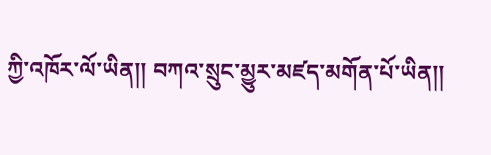ཀྱི་འཁོར་ལོ་ཡིན།། བཀའ་སྲུང་མྱུར་མཛད་མགོན་པོ་ཡིན།།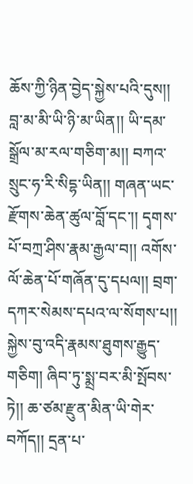ཆོས་ཀྱི་ཉིན་བྱེད་སྐྱེས་པའི་དུས།། བླ་མ་མི་ཡི་ཉི་མ་ཡིན།། ཡི་དམ་སྒྲོལ་མ་རལ་གཅིག་མ།། བཀའ་སྲུང་ཧ་རི་སིདྷ་ཡིན།། གཞན་ཡང་རྫོགས་ཆེན་ཚུལ་བློ་དང་།། དྭགས་པོ་བཀྲ་ཤིས་རྣམ་རྒྱལ་བ།། འགོས་ལོ་ཆེན་པོ་གཞོན་དུ་དཔལ།། བྲག་དཀར་སེམས་དཔའ་ལ་སོགས་པ།། སྐྱེས་བུ་འདི་རྣམས་ཐུགས་རྒྱུད་གཅིག། ཞིབ་ཏུ་སྨྲ་བར་མི་སྤོབས་ཏེ།། ཆ་ཙམ་རྫུན་མིན་ཡི་གེར་བཀོད།། དྲན་པ་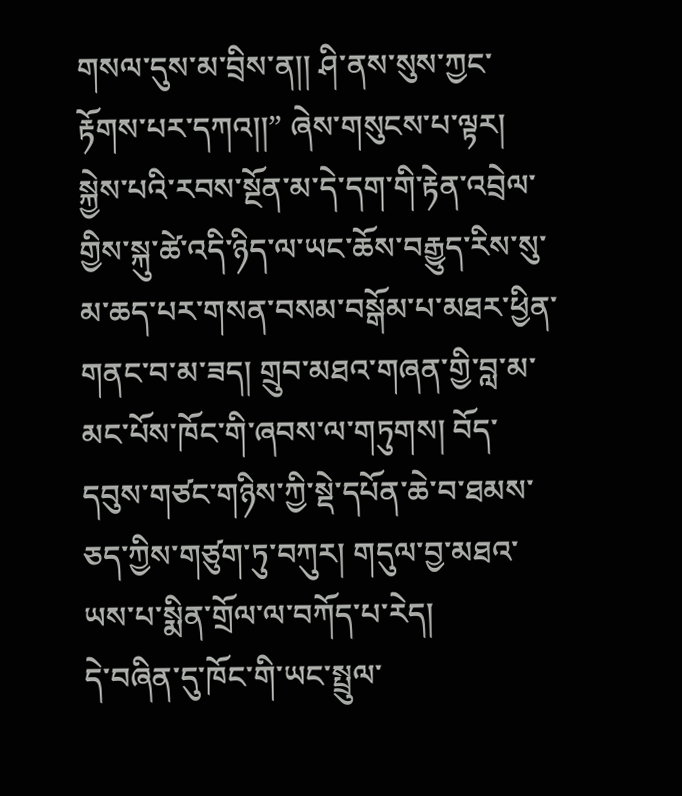གསལ་དུས་མ་བྲིས་ན།། ཤི་ནས་སུས་ཀྱང་རྟོགས་པར་དཀའ།།” ཞེས་གསུངས་པ་ལྟར། སྐྱེས་པའི་རབས་སྔོན་མ་དེ་དག་གི་རྟེན་འབྲེལ་གྱིས་སྐུ་ཚེ་འདི་ཉིད་ལ་ཡང་ཆོས་བརྒྱུད་རིས་སུ་མ་ཆད་པར་གསན་བསམ་བསྒོམ་པ་མཐར་ཕྱིན་གནང་བ་མ་ཟད། གྲུབ་མཐའ་གཞན་གྱི་བླ་མ་མང་པོས་ཁོང་གི་ཞབས་ལ་གཏུགས། བོད་དབུས་གཙང་གཉིས་ཀྱི་སྡེ་དཔོན་ཆེ་བ་ཐམས་ཅད་ཀྱིས་གཙུག་ཏུ་བཀུར། གདུལ་བྱ་མཐའ་ཡས་པ་སྨིན་གྲོལ་ལ་བཀོད་པ་རེད།
དེ་བཞིན་དུ་ཁོང་གི་ཡང་སྤྲུལ་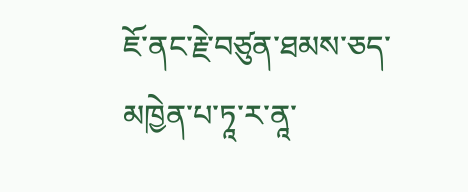ཇོ་ནང་རྗེ་བཙུན་ཐམས་ཅད་མཁྱེན་པ་ཏཱ་ར་ནཱ་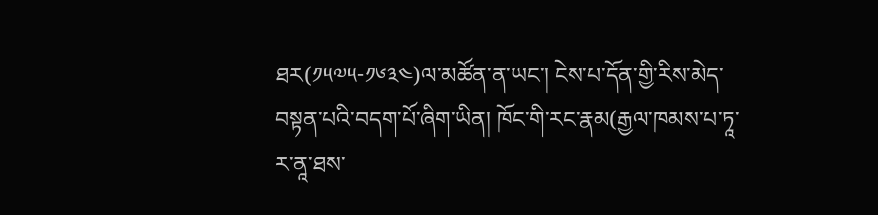ཐར(༡༥༧༥-༡༦༣༤)ལ་མཚོན་ན་ཡང་། ངེས་པ་དོན་གྱི་རིས་མེད་བསྟན་པའི་བདག་པོ་ཞིག་ཡིན། ཁོང་གི་རང་རྣམ(རྒྱལ་ཁམས་པ་ཏཱ་ར་ནཱ་ཐས་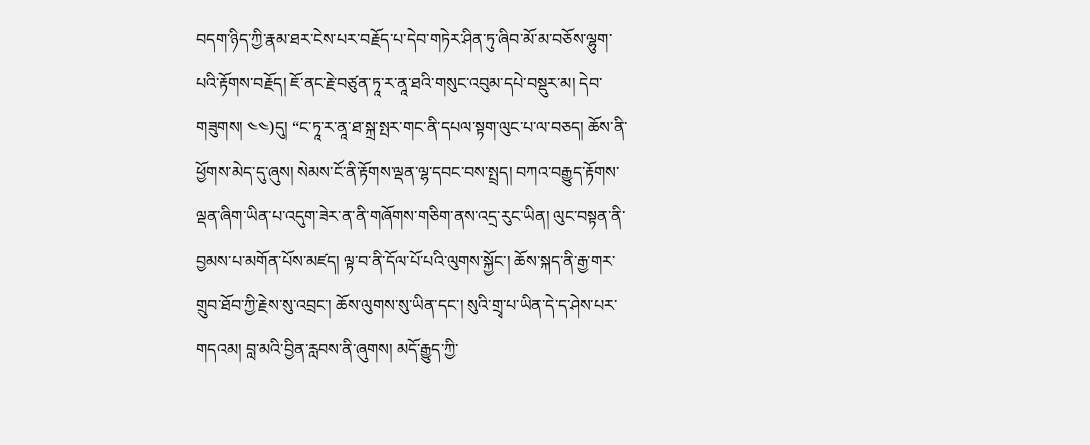བདག་ཉིད་ཀྱི་རྣམ་ཐར་ངེས་པར་བརྗོད་པ་དེབ་གཏེར་ཤིན་ཏུ་ཞིབ་མོ་མ་བཅོས་ལྷུག་པའི་རྟོགས་བརྗོད། ཇོ་ནང་རྗེ་བཙུན་ཏཱ་ར་ནཱ་ཐའི་གསུང་འབུམ་དཔེ་བསྡུར་མ། དེབ་གཟུགས། ༤༤)དུ། “ང་ཏཱ་ར་ནཱ་ཐ་སྐྲ་སྤར་གང་ནི་དཔལ་སྟག་ལུང་པ་ལ་བཅད། ཆོས་ནི་ཕྱོགས་མེད་དུ་ཞུས། སེམས་ངོ་ནི་རྟོགས་ལྡན་ལྷ་དབང་བས་སྤྲད། བཀའ་བརྒྱུད་རྟོགས་ལྡན་ཞིག་ཡིན་པ་འདུག་ཟེར་ན་ནི་གཞོགས་གཅིག་ནས་འདྲ་རུང་ཡིན། ལུང་བསྟན་ནི་བྱམས་པ་མགོན་པོས་མཛད། ལྟ་བ་ནི་དོལ་པོ་པའི་ལུགས་སྐྱོང་། ཆོས་སྐད་ནི་རྒྱ་གར་གྲུབ་ཐོབ་ཀྱི་རྗེས་སུ་འབྲང་། ཆོས་ལུགས་སུ་ཡིན་དང་། སུའི་གྲྭ་པ་ཡིན་དེ་ད་ཤེས་པར་གདའམ། བླ་མའི་བྱིན་རླབས་ནི་ཞུགས། མདོ་རྒྱུད་ཀྱི་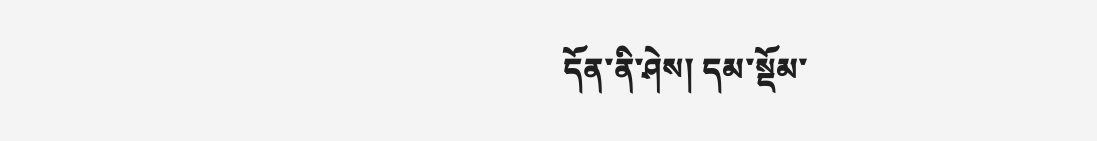དོན་ནི་ཤེས། དམ་སྡོམ་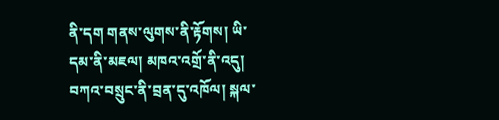ནི་དག གནས་ལུགས་ནི་རྟོགས། ཡི་དམ་ནི་མཇལ། མཁའ་འགྲོ་ནི་འདུ། བཀའ་བསྲུང་ནི་བྲན་དུ་འཁོལ། སྐལ་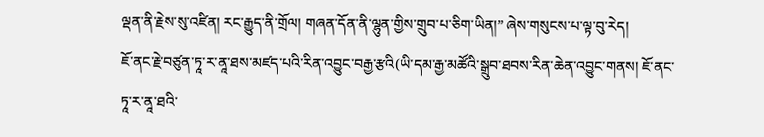ལྡན་ནི་རྗེས་སུ་འཛིན། རང་རྒྱུད་ནི་གྲོལ། གཞན་དོན་ནི་ལྷུན་གྱིས་གྲུབ་པ་ཅིག་ཡིན།” ཞེས་གསུངས་པ་ལྟ་བུ་རེད།
ཇོ་ནང་རྗེ་བཙུན་ཏཱ་ར་ནཱ་ཐས་མཛད་པའི་རིན་འབྱུང་བརྒྱ་རྩའི(ཡི་དམ་རྒྱ་མཚོའི་སྒྲུབ་ཐབས་རིན་ཆེན་འབྱུང་གནས། ཇོ་ནང་ཏཱ་ར་ནཱ་ཐའི་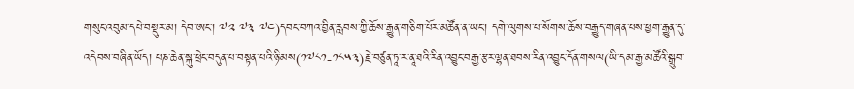གསུང་འབུམ་དཔེ་བསྡུར་མ། དེབ་ཨང་། ༧༢ ༧༣ ༧༤)དབང་བཀའ་བྱིན་རླབས་ཀྱི་ཆོས་རྒྱུན་གཅིག་པོར་མཚོན་ན་ཡང་། དགེ་ལུགས་པ་སོགས་ཆོས་བརྒྱུད་གཞན་པས་ཕྱག་རྒྱུན་དུ་འདེབས་བཞིན་ཡོད། པཎ་ཆེན་སྐུ་ཕྲེང་བདུན་པ་བསྟན་པའི་ཉི་མས(༡༧༨༡-༡༨༥༣)རྗེ་བཙུན་ཏཱ་ར་ནཱ་ཐའི་རིན་འབྱུང་བརྒྱ་རྩར་ལྷན་ཐབས་རིན་འབྱུང་དོན་གསལ(ཡི་དམ་རྒྱ་མཚོའི་སྒྲུབ་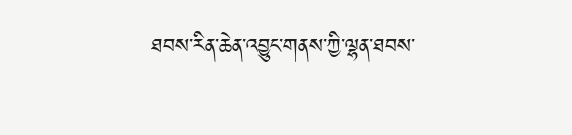ཐབས་རིན་ཆེན་འབྱུང་གནས་ཀྱི་ལྷན་ཐབས་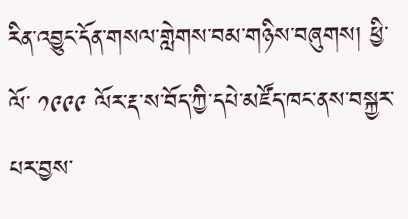རིན་འབྱུང་དོན་གསལ་གླེགས་བམ་གཉིས་བཞུགས། ཕྱི་ལོ་ ༡༩༩༩ ལོར་རྡ་ས་བོད་ཀྱི་དཔེ་མཛོད་ཁང་ནས་བསྐྱར་པར་བྱས་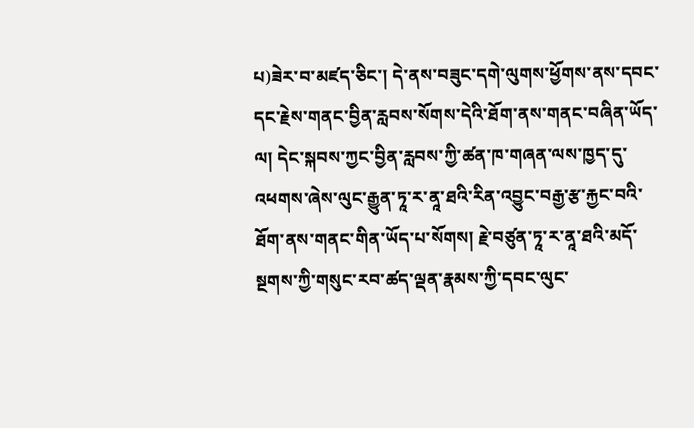པ)ཟེར་བ་མཛད་ཅིང་། དེ་ནས་བཟུང་དགེ་ལུགས་ཕྱོགས་ནས་དབང་དང་རྗེས་གནང་བྱིན་རླབས་སོགས་དེའི་ཐོག་ནས་གནང་བཞིན་ཡོད་ལ། དེང་སྐབས་ཀྱང་བྱིན་རླབས་ཀྱི་ཚན་ཁ་གཞན་ལས་ཁྱད་དུ་འཕགས་ཞེས་ལུང་རྒྱུན་ཏཱ་ར་ནཱ་ཐའི་རིན་འབྱུང་བརྒྱ་རྩ་རྐྱང་བའི་ཐོག་ནས་གནང་གིན་ཡོད་པ་སོགས། རྗེ་བཙུན་ཏཱ་ར་ནཱ་ཐའི་མདོ་སྔགས་ཀྱི་གསུང་རབ་ཚད་ལྡན་རྣམས་ཀྱི་དབང་ལུང་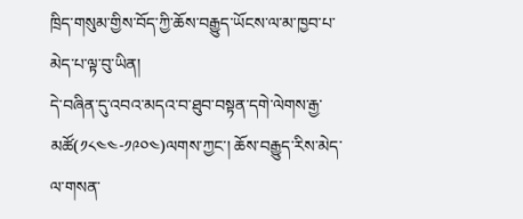ཁྲིད་གསུམ་གྱིས་བོད་ཀྱི་ཆོས་བརྒྱུད་ཡོངས་ལ་མ་ཁྱབ་པ་མེད་པ་ལྟ་བུ་ཡིན།
དེ་བཞིན་དུ་འབའ་མདའ་བ་ཐུབ་བསྟན་དགེ་ལེགས་རྒྱ་མཚོ(༡༨༤༤-༡༩༠༤)ལགས་ཀྱང་། ཆོས་བརྒྱུད་རིས་མེད་ལ་གསན་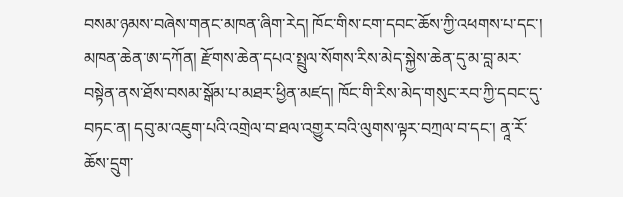བསམ་ཉམས་བཞེས་གནང་མཁན་ཞིག་རེད། ཁོང་གིས་ངག་དབང་ཆོས་ཀྱི་འཕགས་པ་དང་། མཁན་ཆེན་ཨ་དཀོན། རྫོགས་ཆེན་དཔའ་སྤྲུལ་སོགས་རིས་མེད་སྐྱེས་ཆེན་དུ་མ་བླ་མར་བསྟེན་ནས་ཐོས་བསམ་སྒོམ་པ་མཐར་ཕྱིན་མཛད། ཁོང་གི་རིས་མེད་གསུང་རབ་ཀྱི་དབང་དུ་བཏང་ན། དབུ་མ་འཇུག་པའི་འགྲེལ་བ་ཐལ་འགྱུར་བའི་ལུགས་ལྟར་བཀྲལ་བ་དང་། ནཱ་རོ་ཆོས་དྲུག་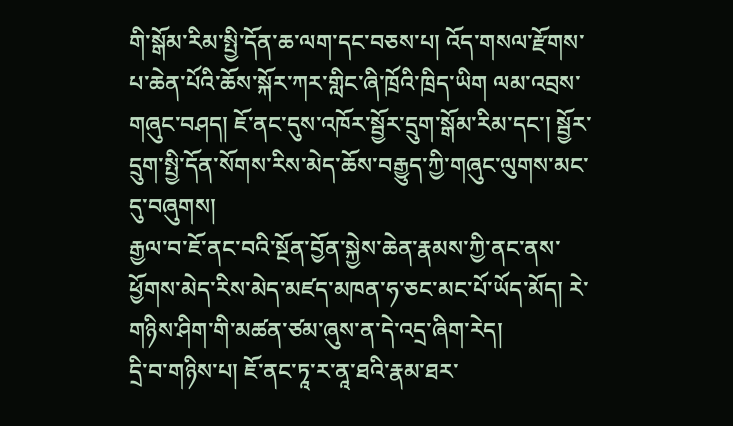གི་སྒོམ་རིམ་སྤྱི་དོན་ཆ་ལག་དང་བཅས་པ། འོད་གསལ་རྫོགས་པ་ཆེན་པོའི་ཆོས་སྐོར་ཀར་གླིང་ཞི་ཁྲོའི་ཁྲིད་ཡིག ལམ་འབྲས་གཞུང་བཤད། ཇོ་ནང་དུས་འཁོར་སྦྱོར་དྲུག་སྒོམ་རིམ་དང་། སྦྱོར་དྲུག་སྤྱི་དོན་སོགས་རིས་མེད་ཆོས་བརྒྱུད་ཀྱི་གཞུང་ལུགས་མང་དུ་བཞུགས།
རྒྱལ་བ་ཇོ་ནང་བའི་སྔོན་བྱོན་སྐྱེས་ཆེན་རྣམས་ཀྱི་ནང་ནས་ཕྱོགས་མེད་རིས་མེད་མཛད་མཁན་ཧ་ཅང་མང་པོ་ཡོད་མོད། རེ་གཉིས་ཤིག་གི་མཚན་ཙམ་ཞུས་ན་དེ་འདྲ་ཞིག་རེད།
དྲི་བ་གཉིས་པ། ཇོ་ནང་ཏཱ་ར་ནཱ་ཐའི་རྣམ་ཐར་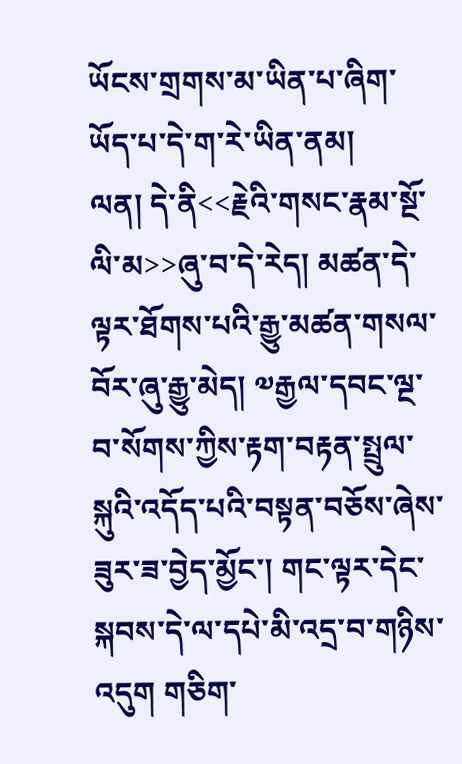ཡོངས་གྲགས་མ་ཡིན་པ་ཞིག་ཡོད་པ་དེ་ག་རེ་ཡིན་ནམ།
ལན། དེ་ནི<<རྗེའི་གསང་རྣམ་སྔོ་ལི་མ>>ཞུ་བ་དེ་རེད། མཚན་དེ་ལྟར་ཐོགས་པའི་རྒྱུ་མཚན་གསལ་བོར་ཞུ་རྒྱུ་མེད། ༧རྒྱལ་དབང་ལྔ་བ་སོགས་ཀྱིས་རྟག་བརྟན་སྤྲུལ་སྐུའི་འདོད་པའི་བསྟན་བཅོས་ཞེས་ཟུར་ཟ་བྱེད་མྱོང་། གང་ལྟར་དེང་སྐབས་དེ་ལ་དཔེ་མི་འདྲ་བ་གཉིས་འདུག གཅིག་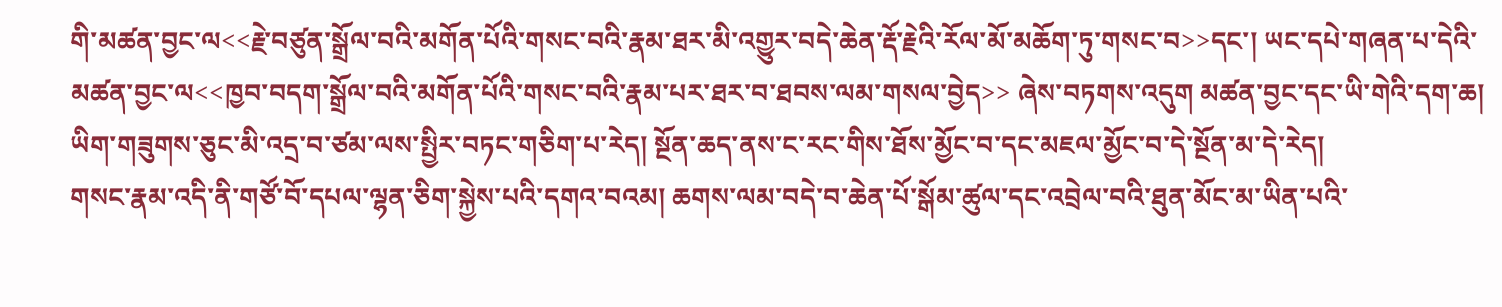གི་མཚན་བྱང་ལ<<རྗེ་བཙུན་སྒྲོལ་བའི་མགོན་པོའི་གསང་བའི་རྣམ་ཐར་མི་འགྱུར་བདེ་ཆེན་རྡོ་རྗེའི་རོལ་མོ་མཆོག་ཏུ་གསང་བ>>དང་། ཡང་དཔེ་གཞན་པ་དེའི་མཚན་བྱང་ལ<<ཁྱབ་བདག་སྒྲོལ་བའི་མགོན་པོའི་གསང་བའི་རྣམ་པར་ཐར་བ་ཐབས་ལམ་གསལ་བྱེད>> ཞེས་བཏགས་འདུག མཚན་བྱང་དང་ཡི་གེའི་དག་ཆ། ཡིག་གཟུགས་ཅུང་མི་འདྲ་བ་ཙམ་ལས་སྤྱིར་བཏང་གཅིག་པ་རེད། སྔོན་ཆད་ནས་ང་རང་གིས་ཐོས་མྱོང་བ་དང་མཇལ་མྱོང་བ་དེ་སྔོན་མ་དེ་རེད།
གསང་རྣམ་འདི་ནི་གཙོ་བོ་དཔལ་ལྷན་ཅིག་སྐྱེས་པའི་དགའ་བའམ། ཆགས་ལམ་བདེ་བ་ཆེན་པོ་སྒོམ་ཚུལ་དང་འབྲེལ་བའི་ཐུན་མོང་མ་ཡིན་པའི་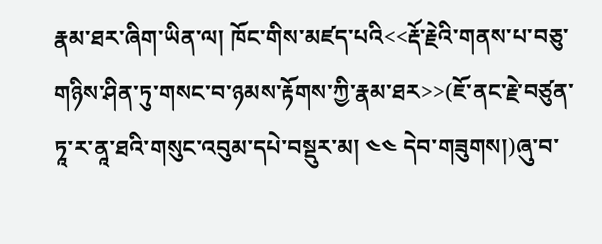རྣམ་ཐར་ཞིག་ཡིན་ལ། ཁོང་གིས་མཛད་པའི<<རྡོ་རྗེའི་གནས་པ་བཅུ་གཉིས་ཤིན་ཏུ་གསང་བ་ཉམས་རྟོགས་ཀྱི་རྣམ་ཐར>>(ཇོ་ནང་རྗེ་བཙུན་ཏཱ་ར་ནཱ་ཐའི་གསུང་འབུམ་དཔེ་བསྡུར་མ། ༤༤ དེབ་གཟུགས།)ཞུ་བ་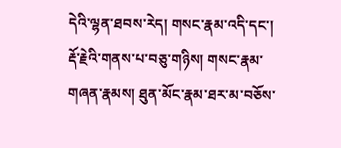དེའི་ལྷན་ཐབས་རེད། གསང་རྣམ་འདི་དང་། རྡོ་རྗེའི་གནས་པ་བཅུ་གཉིས། གསང་རྣམ་གཞན་རྣམས། ཐུན་མོང་རྣམ་ཐར་མ་བཅོས་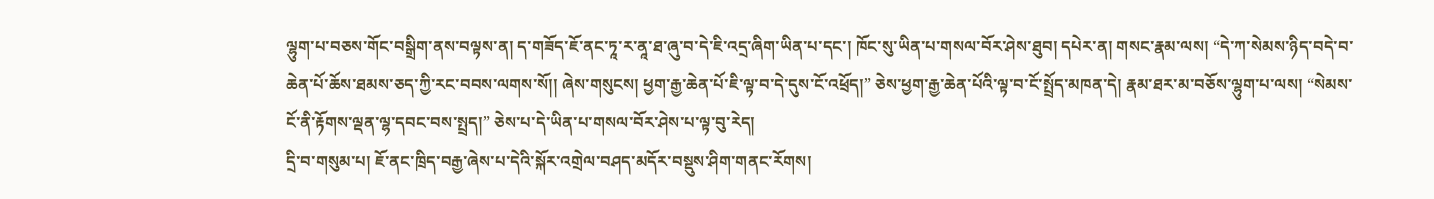ལྷུག་པ་བཅས་གོང་བསྒྲིག་ནས་བལྟས་ན། ད་གཟོད་ཇོ་ནང་ཏཱ་ར་ནཱ་ཐ་ཞུ་བ་དེ་ཇི་འདྲ་ཞིག་ཡིན་པ་དང་། ཁོང་སུ་ཡིན་པ་གསལ་བོར་ཤེས་ཐུབ། དཔེར་ན། གསང་རྣམ་ལས། “དེ་ཀ་སེམས་ཉིད་བདེ་བ་ཆེན་པོ་ཆོས་ཐམས་ཅད་ཀྱི་རང་བབས་ལགས་སོ།། ཞེས་གསུངས། ཕྱག་རྒྱ་ཆེན་པོ་ཇི་ལྟ་བ་དེ་དུས་ངོ་འཕྲོད།” ཅེས་ཕྱག་རྒྱ་ཆེན་པོའི་ལྟ་བ་ངོ་སྤྲོད་མཁན་དེ། རྣམ་ཐར་མ་བཅོས་ལྷུག་པ་ལས། “སེམས་ངོ་ནི་རྟོགས་ལྡན་ལྷ་དབང་བས་སྤྲད།” ཅེས་པ་དེ་ཡིན་པ་གསལ་བོར་ཤེས་པ་ལྟ་བུ་རེད།
དྲི་བ་གསུམ་པ། ཇོ་ནང་ཁྲིད་བརྒྱ་ཞེས་པ་དེའི་སྐོར་འགྲེལ་བཤད་མདོར་བསྡུས་ཤིག་གནང་རོགས།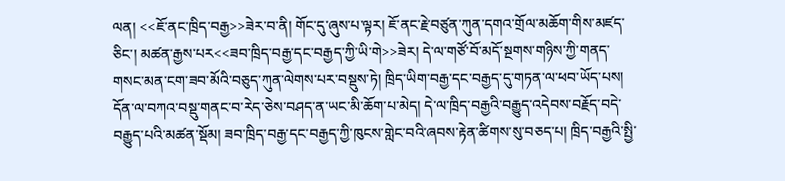ལན། <<ཇོ་ནང་ཁྲིད་བརྒྱ>>ཟེར་བ་ནི། གོང་དུ་ཞུས་པ་ལྟར། ཇོ་ནང་རྗེ་བཙུན་ཀུན་དགའ་གྲོལ་མཆོག་གིས་མཛད་ཅིང་། མཚན་རྒྱས་པར<<ཟབ་ཁྲིད་བརྒྱ་དང་བརྒྱད་ཀྱི་ཡི་གེ>>ཟེར། དེ་ལ་གཙོ་བོ་མདོ་སྔགས་གཉིས་ཀྱི་གནད་གསང་མན་ངག་ཟབ་མོའི་བཅུད་ཀུན་ལེགས་པར་བསྡུས་ཏེ། ཁྲིད་ཡིག་བརྒྱ་དང་བརྒྱད་དུ་གཏན་ལ་ཕབ་ཡོད་པས། དོན་ལ་བཀའ་བསྡུ་གནང་བ་རེད་ཅེས་བཤད་ན་ཡང་མི་ཆོག་པ་མེད། དེ་ལ་ཁྲིད་བརྒྱའི་བརྒྱུད་འདེབས་བརྗོད་བདེ་བརྒྱུད་པའི་མཚན་སྡོམ། ཟབ་ཁྲིད་བརྒྱ་དང་བརྒྱད་ཀྱི་ཁུངས་གླེང་བའི་ཞབས་རྟེན་ཚིགས་སུ་བཅད་པ། ཁྲིད་བརྒྱའི་སྤྱི་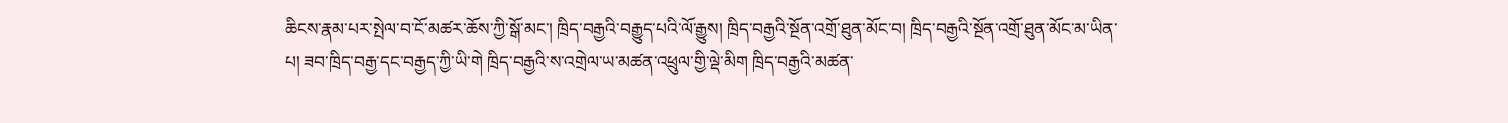ཆིངས་རྣམ་པར་སྤེལ་བ་ངོ་མཚར་ཆོས་ཀྱི་སྒོ་མང་། ཁྲིད་བརྒྱའི་བརྒྱུད་པའི་ལོ་རྒྱུས། ཁྲིད་བརྒྱའི་སྔོན་འགྲོ་ཐུན་མོང་བ། ཁྲིད་བརྒྱའི་སྔོན་འགྲོ་ཐུན་མོང་མ་ཡིན་པ། ཟབ་ཁྲིད་བརྒྱ་དང་བརྒྱད་ཀྱི་ཡི་གེ ཁྲིད་བརྒྱའི་ས་འགྲེལ་ཡ་མཚན་འཕྲུལ་གྱི་ལྡེ་མིག ཁྲིད་བརྒྱའི་མཚན་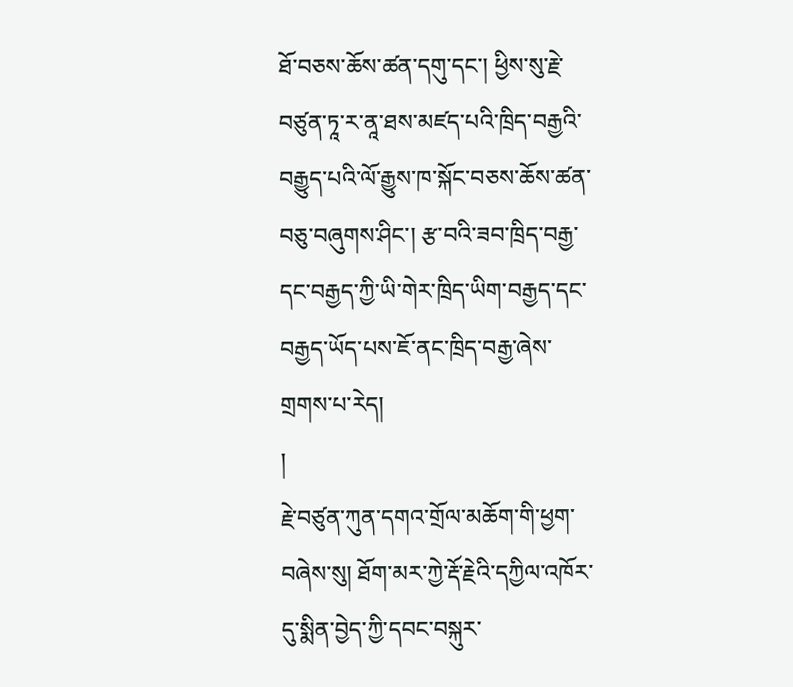ཐོ་བཅས་ཆོས་ཚན་དགུ་དང་། ཕྱིས་སུ་རྗེ་བཙུན་ཏཱ་ར་ནཱ་ཐས་མཛད་པའི་ཁྲིད་བརྒྱའི་བརྒྱུད་པའི་ལོ་རྒྱུས་ཁ་སྐོང་བཅས་ཆོས་ཚན་བཅུ་བཞུགས་ཤིང་། རྩ་བའི་ཟབ་ཁྲིད་བརྒྱ་དང་བརྒྱད་ཀྱི་ཡི་གེར་ཁྲིད་ཡིག་བརྒྱད་དང་བརྒྱད་ཡོད་པས་ཇོ་ནང་ཁྲིད་བརྒྱ་ཞེས་གྲགས་པ་རེད།
།
རྗེ་བཙུན་ཀུན་དགའ་གྲོལ་མཆོག་གི་ཕྱག་བཞེས་སུ། ཐོག་མར་ཀྱེ་རྡོ་རྗེའི་དཀྱིལ་འཁོར་དུ་སྨིན་བྱེད་ཀྱི་དབང་བསྐུར་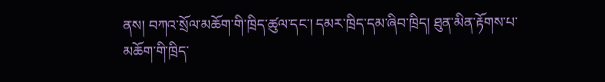ནས། བཀའ་སྲོལ་མཆོག་གི་ཁྲིད་ཚུལ་དང་། དམར་ཁྲིད་དམ་ཞིབ་ཁྲིད། ཐུན་མིན་རྟོགས་པ་མཆོག་གི་ཁྲིད་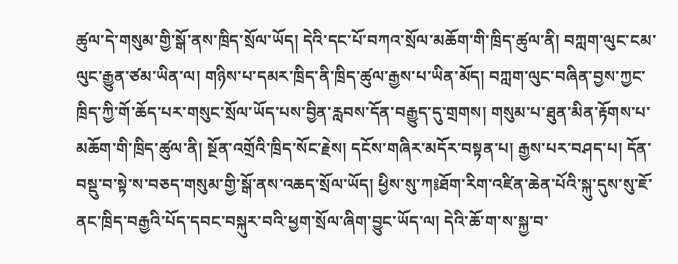ཚུལ་དེ་གསུམ་གྱི་སྒོ་ནས་ཁྲིད་སྲོལ་ཡོད། དེའི་དང་པོ་བཀའ་སྲོལ་མཆོག་གི་ཁྲིད་ཚུལ་ནི། བཀླག་ལུང་ངམ་ལུང་རྒྱུན་ཙམ་ཡིན་ལ། གཉིས་པ་དམར་ཁྲིད་ནི་ཁྲིད་ཚུལ་རྒྱས་པ་ཡིན་མོད། བཀླག་ལུང་བཞིན་བྱས་ཀྱང་ཁྲིད་ཀྱི་གོ་ཆོད་པར་གསུང་སྲོལ་ཡོད་པས་བྱིན་རླབས་དོན་བརྒྱུད་དུ་གྲགས། གསུམ་པ་ཐུན་མིན་རྟོགས་པ་མཆོག་གི་ཁྲིད་ཚུལ་ནི། སྔོན་འགྲོའི་ཁྲིད་སོང་རྗེས། དངོས་གཞིར་མདོར་བསྟན་པ། རྒྱས་པར་བཤད་པ། དོན་བསྡུ་བ་སྟེ་ས་བཅད་གསུམ་གྱི་སྒོ་ནས་འཆད་སྲོལ་ཡོད། ཕྱིས་སུ་ཀ༔ཐོག་རིག་འཛིན་ཆེན་པོའི་སྐུ་དུས་སུ་ཇོ་ནང་ཁྲིད་བརྒྱའི་པོད་དབང་བསྐུར་བའི་ཕྱག་སྲོལ་ཞིག་བྱུང་ཡོད་ལ། དེའི་ཆོ་ག་ས་སྐྱ་བ་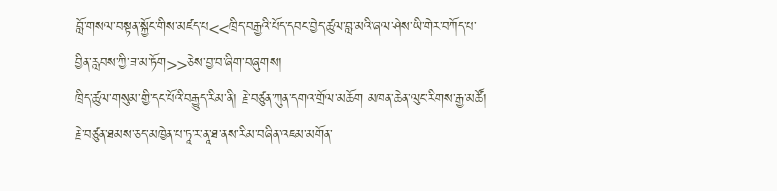བློ་གསལ་བསྟན་སྐྱོང་གིས་མཛད་པ<<ཁྲིད་བརྒྱའི་པོད་དབང་བྱེད་ཚུལ་བླ་མའི་ཞལ་ཤེས་ཡི་གེར་བཀོད་པ་བྱིན་རླབས་ཀྱི་ཟ་མ་ཏོག>>ཅེས་བྱ་བ་ཞིག་བཞུགས།
ཁྲིད་ཚུལ་གསུམ་གྱི་དང་པོའི་བརྒྱུད་རིམ་ནི། རྗེ་བཙུན་ཀུན་དགའ་གྲོལ་མཆོག མཁན་ཆེན་ལུང་རིགས་རྒྱ་མཚོ། རྗེ་བཙུན་ཐམས་ཅད་མཁྱེན་པ་ཏཱ་ར་ནཱ་ཐ་ནས་རིམ་བཞིན་འཇམ་མགོན་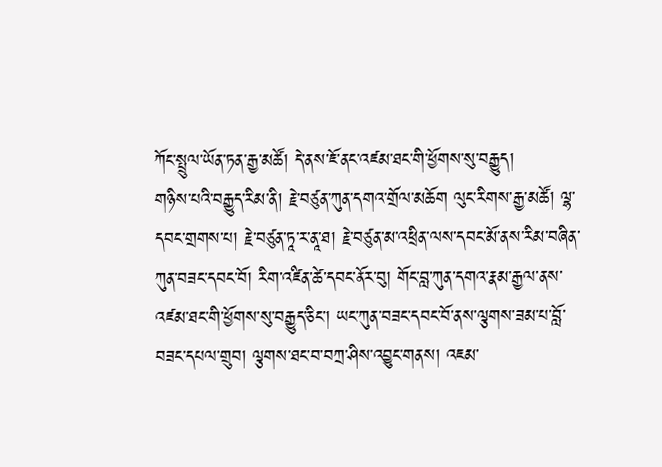ཀོང་སྤྲུལ་ཡོན་ཏན་རྒྱ་མཚོ། དེ་ནས་ཇོ་ནང་འཛམ་ཐང་གི་ཕྱོགས་སུ་བརྒྱུད།
གཉིས་པའི་བརྒྱུད་རིམ་ནི། རྗེ་བཙུན་ཀུན་དགའ་གྲོལ་མཆོག ལུང་རིགས་རྒྱ་མཚོ། ལྷ་དབང་གྲགས་པ། རྗེ་བཙུན་ཏཱ་ར་ནཱ་ཐ། རྗེ་བཙུན་མ་འཕྲིན་ལས་དབང་མོ་ནས་རིམ་བཞིན་ཀུན་བཟང་དབང་བོ། རིག་འཛིན་ཚེ་དབང་ནོར་བུ། གོང་བླ་ཀུན་དགའ་རྣམ་རྒྱལ་ནས་འཛམ་ཐང་གི་ཕྱོགས་སུ་བརྒྱུད་ཅིང་། ཡང་ཀུན་བཟང་དབང་བོ་ནས་ལྕགས་ཟམ་པ་བློ་བཟང་དཔལ་གྲུབ། ལྕགས་ཐང་བ་བཀྲ་ཤིས་འབྱུང་གནས། འཇམ་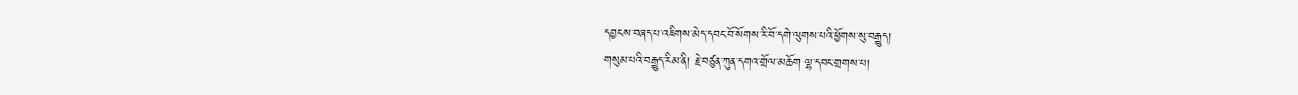དབྱངས་བཞད་པ་འཇིགས་མེད་དབང་བོ་སོགས་རི་བོ་དགེ་ལུགས་པའི་ཕྱོགས་སུ་བརྒྱུད།
གསུམ་པའི་བརྒྱུད་རིམ་ནི། རྗེ་བཙུན་ཀུན་དགའ་གྲོལ་མཆོག ལྷ་དབང་གྲགས་པ།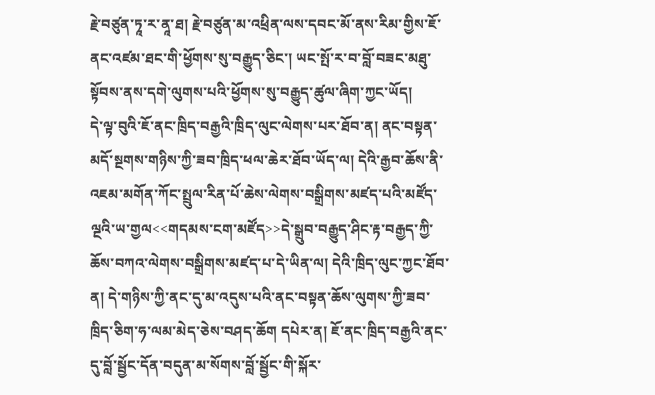རྗེ་བཙུན་ཏཱ་ར་ནཱ་ཐ། རྗེ་བཙུན་མ་འཕྲིན་ལས་དབང་མོ་ནས་རིམ་གྱིས་ཇོ་ནང་འཛམ་ཐང་གི་ཕྱོགས་སུ་བརྒྱུད་ཅིང་། ཡང་སྤོ་ར་བ་བློ་བཟང་མཐུ་སྟོབས་ནས་དགེ་ལུགས་པའི་ཕྱོགས་སུ་བརྒྱུད་ཚུལ་ཞིག་ཀྱང་ཡོད།
དེ་ལྟ་བུའི་ཇོ་ནང་ཁྲིད་བརྒྱའི་ཁྲིད་ལུང་ལེགས་པར་ཐོབ་ན། ནང་བསྟན་མདོ་སྔགས་གཉིས་ཀྱི་ཟབ་ཁྲིད་ཕལ་ཆེར་ཐོབ་ཡོད་ལ། དེའི་རྒྱབ་ཆོས་ནི་འཇམ་མགོན་ཀོང་སྤྲུལ་རིན་པོ་ཆེས་ལེགས་བསྒྲིགས་མཛད་པའི་མཛོད་ལྔའི་ཡ་གྱལ<<གདམས་ངག་མཛོད>>དེ་སྒྲུབ་བརྒྱུད་ཤིང་རྟ་བརྒྱད་ཀྱི་ཆོས་བཀའ་ལེགས་བསྒྲིགས་མཛད་པ་དེ་ཡིན་ལ། དེའི་ཁྲིད་ལུང་ཀྱང་ཐོབ་ན། དེ་གཉིས་ཀྱི་ནང་དུ་མ་འདུས་པའི་ནང་བསྟན་ཆོས་ལུགས་ཀྱི་ཟབ་ཁྲིད་ཅིག་ཧ་ལམ་མེད་ཅེས་བཤད་ཆོག དཔེར་ན། ཇོ་ནང་ཁྲིད་བརྒྱའི་ནང་དུ་བློ་སྦྱོང་དོན་བདུན་མ་སོགས་བློ་སྦྱོང་གི་སྐོར་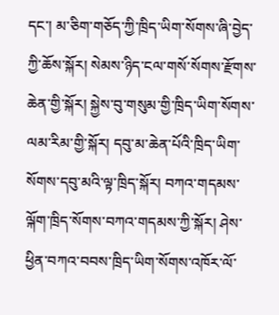དང་། མ་ཅིག་གཅོད་ཀྱི་ཁྲིད་ཡིག་སོགས་ཞི་བྱེད་ཀྱི་ཆོས་སྐོར། སེམས་ཉིད་ངལ་གསོ་སོགས་རྫོགས་ཆེན་གྱི་སྐོར། སྐྱེས་བུ་གསུམ་གྱི་ཁྲིད་ཡིག་སོགས་ལམ་རིམ་གྱི་སྐོར། དབུ་མ་ཆེན་པོའི་ཁྲིད་ཡིག་སོགས་དབུ་མའི་ལྟ་ཁྲིད་སྐོར། བཀའ་གདམས་ལྐོག་ཁྲིད་སོགས་བཀའ་གདམས་ཀྱི་སྐོར། ཤེས་ཕྱིན་བཀའ་བབས་ཁྲིད་ཡིག་སོགས་འཁོར་ལོ་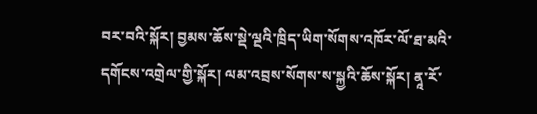བར་བའི་སྐོར། བྱམས་ཆོས་སྡེ་ལྔའི་ཁྲིད་ཡིག་སོགས་འཁོར་ལོ་ཐ་མའི་དགོངས་འགྲེལ་གྱི་སྐོར། ལམ་འབྲས་སོགས་ས་སྐྱའི་ཆོས་སྐོར། ནཱ་རོ་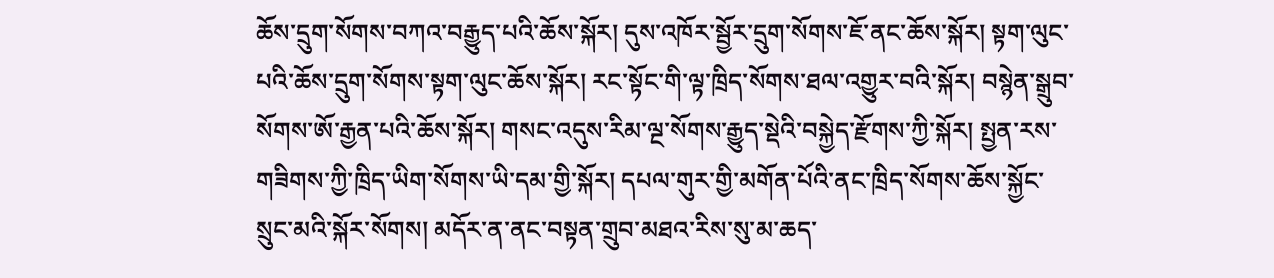ཆོས་དྲུག་སོགས་བཀའ་བརྒྱུད་པའི་ཆོས་སྐོར། དུས་འཁོར་སྦྱོར་དྲུག་སོགས་ཇོ་ནང་ཆོས་སྐོར། སྟག་ལུང་པའི་ཆོས་དྲུག་སོགས་སྟག་ལུང་ཆོས་སྐོར། རང་སྟོང་གི་ལྟ་ཁྲིད་སོགས་ཐལ་འགྱུར་བའི་སྐོར། བསྙེན་སྒྲུབ་སོགས་ཨོ་རྒྱན་པའི་ཆོས་སྐོར། གསང་འདུས་རིམ་ལྔ་སོགས་རྒྱུད་སྡེའི་བསྐྱེད་རྫོགས་ཀྱི་སྐོར། སྤྱན་རས་གཟིགས་ཀྱི་ཁྲིད་ཡིག་སོགས་ཡི་དམ་གྱི་སྐོར། དཔལ་གུར་གྱི་མགོན་པོའི་ནང་ཁྲིད་སོགས་ཆོས་སྐྱོང་སྲུང་མའི་སྐོར་སོགས། མདོར་ན་ནང་བསྟན་གྲུབ་མཐའ་རིས་སུ་མ་ཆད་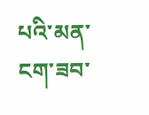པའི་མན་ངག་ཟབ་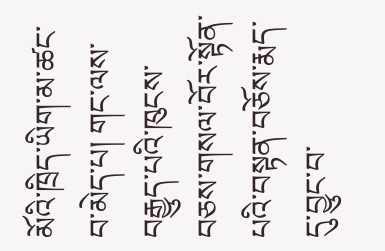མོའི་ཁྲིད་ཡིག་མ་ཚང་བ་མེད་པ། གང་ལས་བརྒྱུད་པའི་ཁུངས་བཅས་གསལ་བོར་སྟོན་པའི་བསྟན་བཅོས་རྨད་དུ་བྱུང་བ་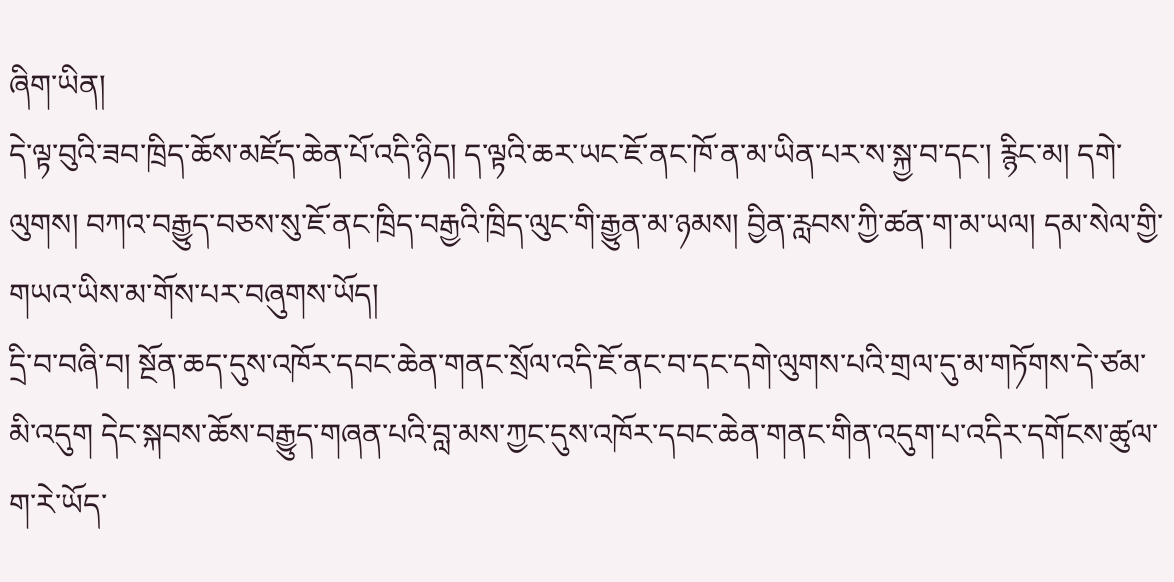ཞིག་ཡིན།
དེ་ལྟ་བུའི་ཟབ་ཁྲིད་ཆོས་མཛོད་ཆེན་པོ་འདི་ཉིད། ད་ལྟའི་ཆར་ཡང་ཇོ་ནང་ཁོ་ན་མ་ཡིན་པར་ས་སྐྱ་བ་དང་། རྙིང་མ། དགེ་ལུགས། བཀའ་བརྒྱུད་བཅས་སུ་ཇོ་ནང་ཁྲིད་བརྒྱའི་ཁྲིད་ལུང་གི་རྒྱུན་མ་ཉམས། བྱིན་རླབས་ཀྱི་ཚན་ག་མ་ཡལ། དམ་སེལ་གྱི་གཡའ་ཡིས་མ་གོས་པར་བཞུགས་ཡོད།
དྲི་བ་བཞི་བ། སྔོན་ཆད་དུས་འཁོར་དབང་ཆེན་གནང་སྲོལ་འདི་ཇོ་ནང་བ་དང་དགེ་ལུགས་པའི་གྲལ་དུ་མ་གཏོགས་དེ་ཙམ་མི་འདུག དེང་སྐབས་ཆོས་བརྒྱུད་གཞན་པའི་བླ་མས་ཀྱང་དུས་འཁོར་དབང་ཆེན་གནང་གིན་འདུག་པ་འདིར་དགོངས་ཚུལ་ག་རེ་ཡོད་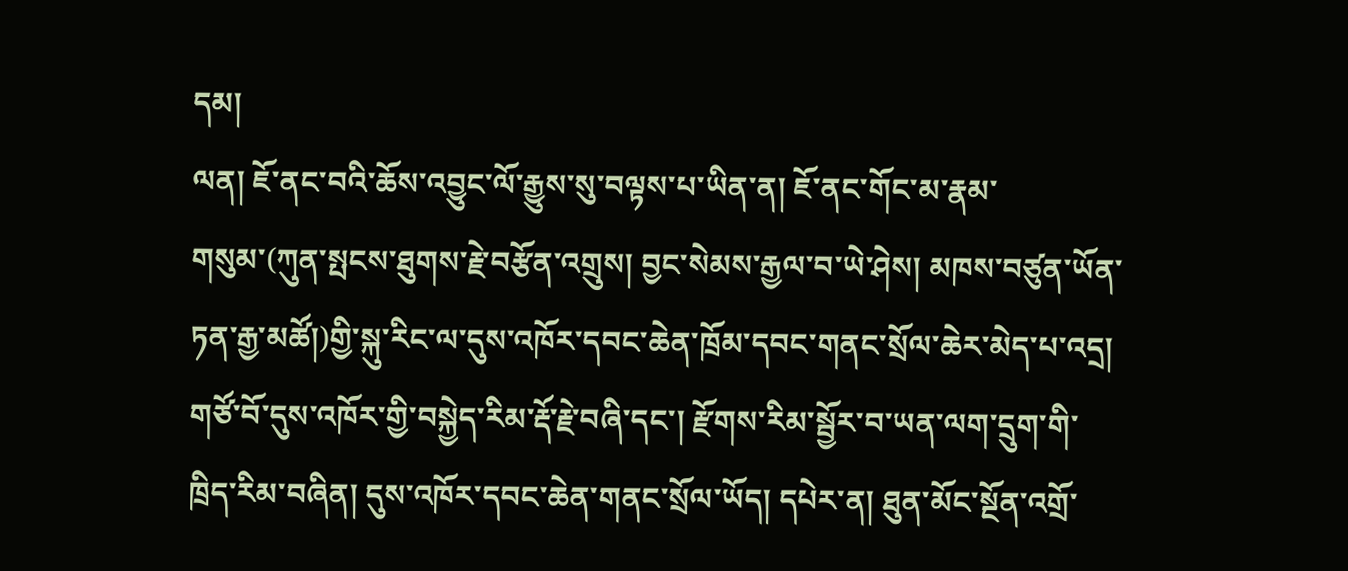དམ།
ལན། ཇོ་ནང་བའི་ཆོས་འབྱུང་ལོ་རྒྱུས་སུ་བལྟས་པ་ཡིན་ན། ཇོ་ནང་གོང་མ་རྣམ་གསུམ་(ཀུན་སྤངས་ཐུགས་རྗེ་བརྩོན་འགྲུས། བྱང་སེམས་རྒྱལ་བ་ཡེ་ཤེས། མཁས་བཙུན་ཡོན་ཏན་རྒྱ་མཚོ།)གྱི་སྐུ་རིང་ལ་དུས་འཁོར་དབང་ཆེན་ཁྲོམ་དབང་གནང་སྲོལ་ཆེར་མེད་པ་འདྲ། གཙོ་བོ་དུས་འཁོར་གྱི་བསྐྱེད་རིམ་རྡོ་རྗེ་བཞི་དང་། རྫོགས་རིམ་སྦྱོར་བ་ཡན་ལག་དྲུག་གི་ཁྲིད་རིམ་བཞིན། དུས་འཁོར་དབང་ཆེན་གནང་སྲོལ་ཡོད། དཔེར་ན། ཐུན་མོང་སྔོན་འགྲོ་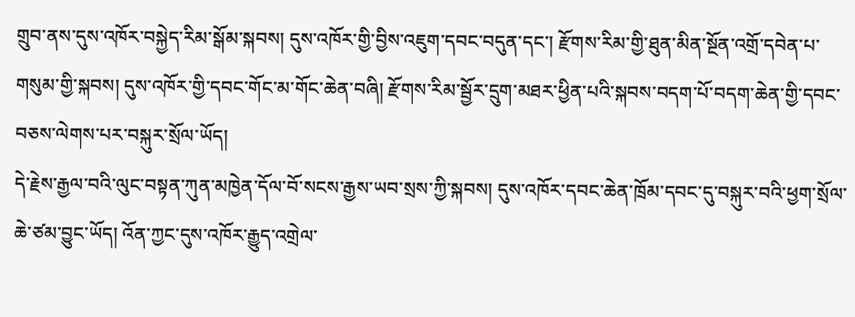གྲུབ་ནས་དུས་འཁོར་བསྐྱེད་རིམ་སྒོམ་སྐབས། དུས་འཁོར་གྱི་བྱིས་འཇུག་དབང་བདུན་དང་། རྫོགས་རིམ་གྱི་ཐུན་མིན་སྔོན་འགྲོ་དབེན་པ་གསུམ་གྱི་སྐབས། དུས་འཁོར་གྱི་དབང་གོང་མ་གོང་ཆེན་བཞི། རྫོགས་རིམ་སྦྱོར་དྲུག་མཐར་ཕྱིན་པའི་སྐབས་བདག་པོ་བདག་ཆེན་གྱི་དབང་བཅས་ལེགས་པར་བསྐུར་སྲོལ་ཡོད།
དེ་རྗེས་རྒྱལ་བའི་ལུང་བསྟན་ཀུན་མཁྱེན་དོལ་བོ་སངས་རྒྱས་ཡབ་སྲས་ཀྱི་སྐབས། དུས་འཁོར་དབང་ཆེན་ཁྲོམ་དབང་དུ་བསྐུར་བའི་ཕྱག་སྲོལ་ཆེ་ཙམ་བྱུང་ཡོད། འོན་ཀྱང་དུས་འཁོར་རྒྱུད་འགྲེལ་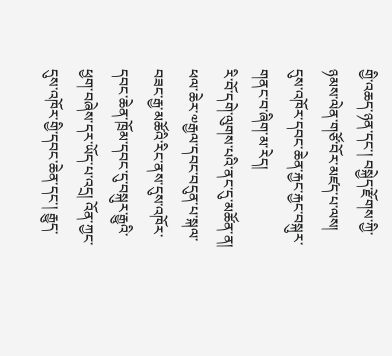གྱི་འཆད་ཉན་དང་། བསྐྱེད་རྫོགས་ཀྱི་ཉམས་ལེན་གཙོ་བོར་མཛད་པ་ལས། དུས་འཁོར་དབང་ཆེན་རྐྱང་རྐྱང་བསྐུར་གནང་བ་ཞིག་མ་རེད།
རི་བོ་དགེ་ལུགས་པའི་ནང་དུ་མཚོན་ན། ཕལ་ཆེར་༧རྒྱལ་དབང་བདུན་པ་སྐལ་བཟང་རྒྱ་མཚོའི་རིང་ནས་དུས་འཁོར་དབང་ཆེན་ཁྲོམ་དབང་དུ་བསྐུར་རྒྱུའི་ཕྱག་བཞེས་དར་ཡོད་པ་འདྲ། འོན་ཀྱང་དུས་འཁོར་གྱི་དབང་ཆེན་དང་། རྒྱུད་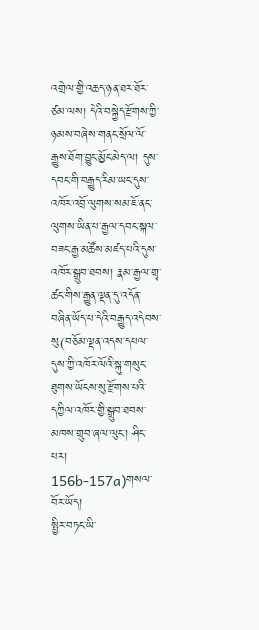འགྲེལ་གྱི་འཆད་ཉན་ཐར་ཐོར་ཙམ་ལས། དེའི་བསྐྱེད་རྫོགས་ཀྱི་ཉམས་བཞེས་གནང་སྲོལ་ལོ་རྒྱུས་ཐོག་བྱུང་མྱོང་མེད་ལ། དུས་དབང་གི་བརྒྱུད་རིམ་ཡང་དུས་འཁོར་འབྲོ་ལུགས་སམ་ཇོ་ནང་ལུགས་ཡིན་པ་རྒྱལ་དབང་སྐལ་བཟང་རྒྱ་མཚོས་མཛད་པའི་དུས་འཁོར་སྒྲུབ་ཐབས། རྣམ་རྒྱལ་གྲྭ་ཚང་གིས་རྒྱུན་ལྡན་དུ་འདོན་བཞིན་ཡོད་པ་དེའི་བརྒྱུད་འདེབས་སུ(བཅོམ་ལྡན་འདས་དཔལ་དུས་ཀྱི་འཁོར་ལོའི་སྐུ་གསུང་ཐུགས་ཡོངས་སུ་རྫོགས་པའི་དཀྱིལ་འཁོར་གྱི་སྒྲུབ་ཐབས་མཁས་གྲུབ་ཞལ་ལུང་། ཤིང་པར། 156b-157a)གསལ་བོར་ཡོད།
སྤྱིར་བཏང་ཡི་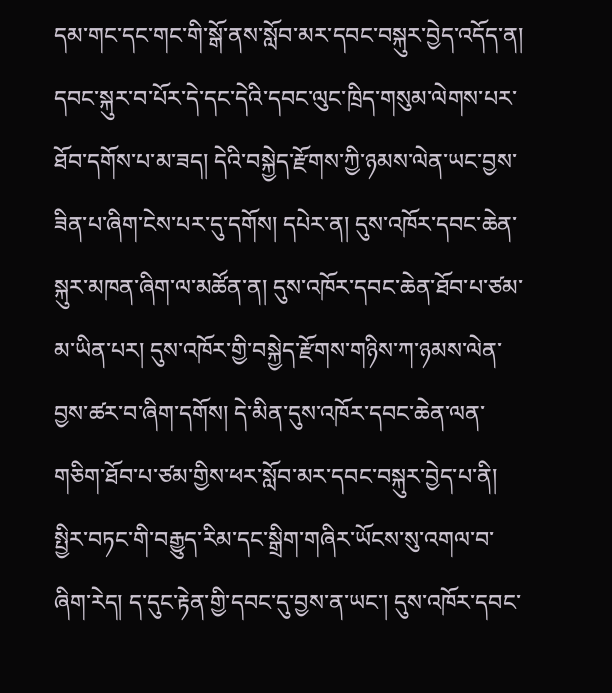དམ་གང་དང་གང་གི་སྒོ་ནས་སློབ་མར་དབང་བསྐུར་བྱེད་འདོད་ན། དབང་སྐུར་བ་པོར་དེ་དང་དེའི་དབང་ལུང་ཁྲིད་གསུམ་ལེགས་པར་ཐོབ་དགོས་པ་མ་ཟད། དེའི་བསྐྱེད་རྫོགས་ཀྱི་ཉམས་ལེན་ཡང་བྱས་ཟིན་པ་ཞིག་ངེས་པར་དུ་དགོས། དཔེར་ན། དུས་འཁོར་དབང་ཆེན་སྐུར་མཁན་ཞིག་ལ་མཚོན་ན། དུས་འཁོར་དབང་ཆེན་ཐོབ་པ་ཙམ་མ་ཡིན་པར། དུས་འཁོར་གྱི་བསྐྱེད་རྫོགས་གཉིས་ཀ་ཉམས་ལེན་བྱས་ཚར་བ་ཞིག་དགོས། དེ་མིན་དུས་འཁོར་དབང་ཆེན་ལན་གཅིག་ཐོབ་པ་ཙམ་གྱིས་ཕར་སློབ་མར་དབང་བསྐུར་བྱེད་པ་ནི། སྤྱིར་བཏང་གི་བརྒྱུད་རིམ་དང་སྒྲིག་གཞིར་ཡོངས་སུ་འགལ་བ་ཞིག་རེད། ད་དུང་རྟེན་གྱི་དབང་དུ་བྱས་ན་ཡང་། དུས་འཁོར་དབང་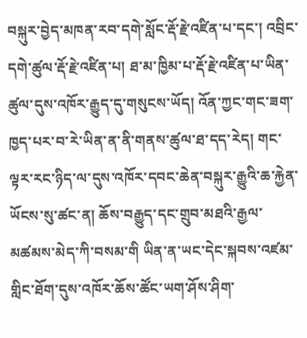བསྐུར་བྱེད་མཁན་རབ་དགེ་སློང་རྡོ་རྗེ་འཛིན་པ་དང་། འབྲིང་དགེ་ཚུལ་རྡོ་རྗེ་འཛིན་པ། ཐ་མ་ཁྱིམ་པ་རྡོ་རྗེ་འཛིན་པ་ཡིན་ཚུལ་དུས་འཁོར་རྒྱུད་དུ་གསུངས་ཡོད། འོན་ཀྱང་གང་ཟག་ཁྱད་པར་བ་རེ་ཡིན་ན་ནི་གནས་ཚུལ་ཐ་དད་རེད། གང་ལྟར་རང་ཉིད་ལ་དུས་འཁོར་དབང་ཆེན་བསྐུར་རྒྱུའི་ཆ་རྐྱེན་ཡོངས་སུ་ཚང་ན། ཆོས་བརྒྱུད་དང་གྲུབ་མཐའི་རྒྱལ་མཚམས་མེད་ཀི་བསམ་གི ཡིན་ན་ཡང་དེང་སྐབས་འཛམ་གླིང་ཐོག་དུས་འཁོར་ཆོས་ཚོང་ཡག་ཤོས་ཤིག་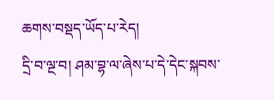ཆགས་བསྡད་ཡོད་པ་རེད།
དྲི་བ་ལྔ་བ། ཤམ་བྷ་ལ་ཞེས་པ་དེ་དེང་སྐབས་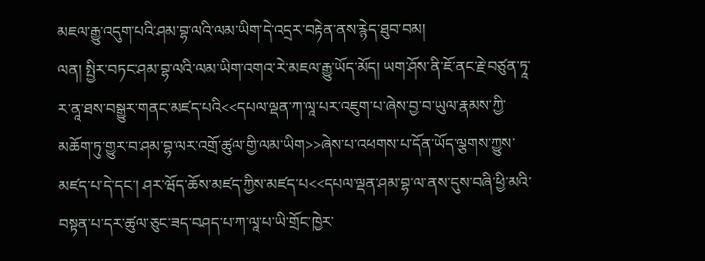མཇལ་རྒྱུ་འདུག་པའི་ཤམ་བྷ་ལའི་ལམ་ཡིག་དེ་འདྲར་བརྟེན་ནས་རྙེད་ཐུབ་བམ།
ལན། སྤྱིར་བཏང་ཤམ་བྷ་ལའི་ལམ་ཡིག་འགའ་རེ་མཇལ་རྒྱུ་ཡོད་མོད། ཡག་ཤོས་ནི་ཇོ་ནང་རྗེ་བཙུན་ཏཱ་ར་ནཱ་ཐས་བསྒྱུར་གནང་མཛད་པའི<<དཔལ་ལྡན་ཀ་ལཱ་པར་འཇུག་པ་ཞེས་བྱ་བ་ཡུལ་རྣམས་ཀྱི་མཆོག་ཏུ་གྱུར་བ་ཤམ་བྷ་ལར་འགྲོ་ཚུལ་གྱི་ལམ་ཡིག>>ཞེས་པ་འཕགས་པ་དོན་ཡོད་ལྕགས་ཀྱུས་མཛད་པ་དེ་དང་། ཤར་ཝོད་ཆོས་མཛད་ཀྱིས་མཛད་པ<<དཔལ་ལྡན་ཤམ་བྷ་ལ་ནས་དུས་བཞི་ཕྱི་མའི་བསྟན་པ་དར་ཚུལ་ཅུང་ཟད་བཤད་པ་ཀ་ལཱ་པ་ཡི་གྲོང་ཁྱེར་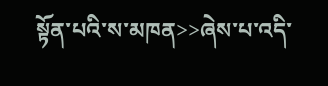སྟོན་པའི་ས་མཁན>>ཞེས་པ་འདི་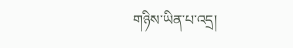གཉིས་ཡིན་པ་འདྲ།